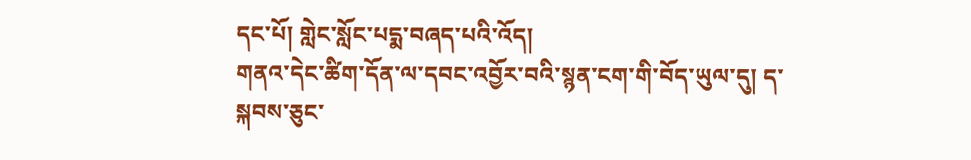དང་པོ། གླེང་སློང་པདྨ་བཞད་པའི་འོད།
གནའ་དེང་ཚིག་དོན་ལ་དབང་འབྱོར་བའི་སྙན་ངག་གི་བོད་ཡུལ་དུ། ད་སྐབས་ཅུང་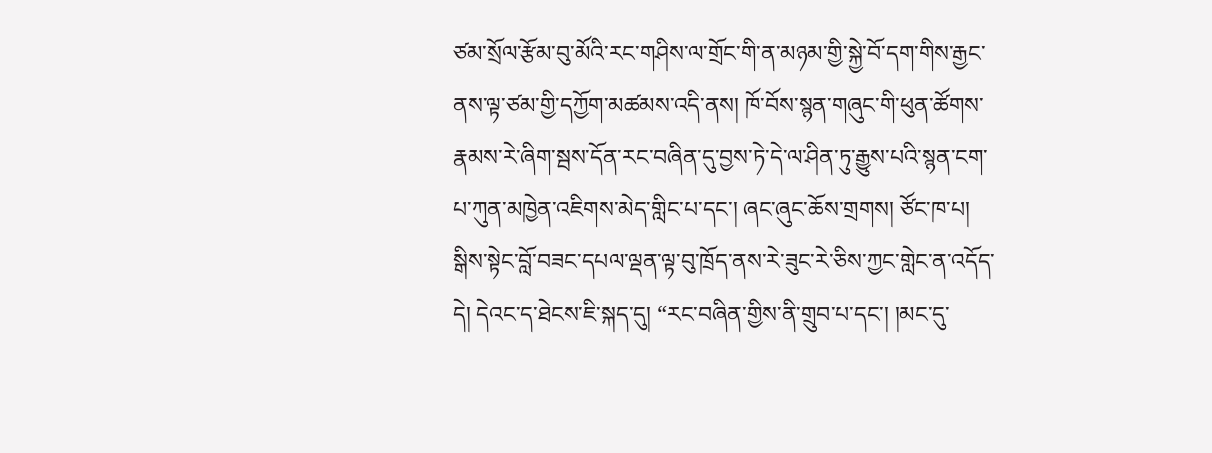ཙམ་སྲོལ་རྩོམ་བུ་མོའི་རང་གཤིས་ལ་གྲོང་གི་ན་མཉམ་གྱི་སྐྱེ་བོ་དག་གིས་རྒྱང་ནས་ལྟ་ཙམ་གྱི་དཀྱོག་མཚམས་འདི་ནས། ཁོ་བོས་སྙན་གཞུང་གི་ཕུན་ཚོགས་རྣམས་རེ་ཞིག་སྦས་དོན་རང་བཞིན་དུ་བྱས་ཏེ་དེ་ལ་ཤིན་ཏུ་རྒྱུས་པའི་སྙན་ངག་པ་ཀུན་མཁྱེན་འཇིགས་མེད་གླིང་པ་དང་། ཞང་ཞུང་ཆོས་གྲགས། ཙོང་ཁ་པ། སྒིས་སྟེང་བློ་བཟང་དཔལ་ལྡན་ལྟ་བུ་ཁྲོད་ནས་རེ་ཟུང་རེ་ཅིས་ཀྱང་གླེང་ན་འདོད་དེ། དེའང་ད་ཐེངས་ཇི་སྐད་དུ། “རང་བཞིན་གྱིས་ནི་གྲུབ་པ་དང་། །མང་དུ་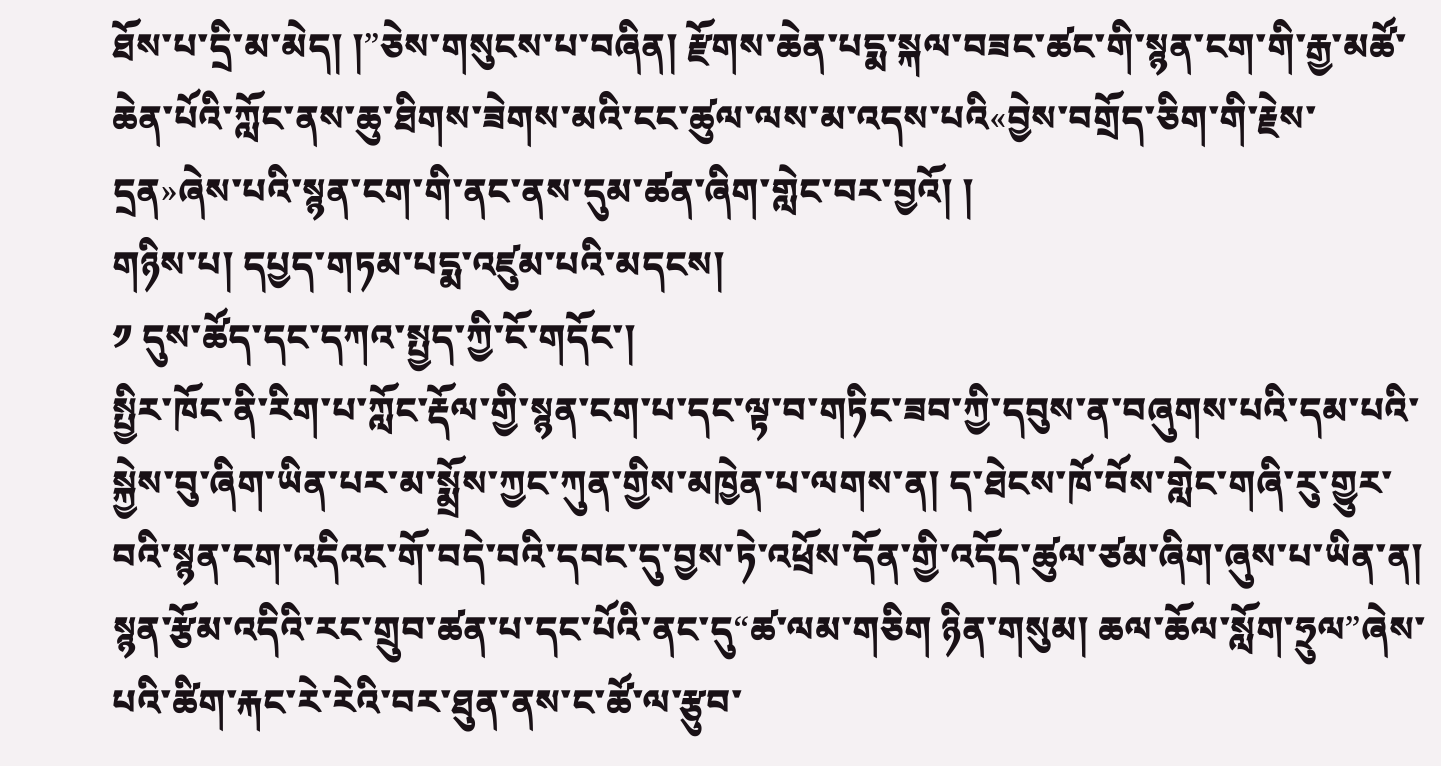ཐོས་པ་དྲི་མ་མེད། །”ཅེས་གསུངས་པ་བཞིན། རྫོགས་ཆེན་པདྨ་སྐལ་བཟང་ཚང་གི་སྙན་ངག་གི་རྒྱ་མཚོ་ཆེན་པོའི་ཀློང་ནས་ཆུ་ཐིགས་ཟེགས་མའི་ངང་ཚུལ་ལས་མ་འདས་པའི«བྱེས་བགྲོད་ཅིག་གི་རྗེས་དྲན»ཞེས་པའི་སྙན་ངག་གི་ནང་ནས་དུམ་ཚན་ཞིག་གླེང་བར་བྱའོ། །
གཉིས་པ། དཔྱད་གཏམ་པདྨ་འཛུམ་པའི་མདངས།
༡ དུས་ཚོད་དང་དཀའ་སྤྱད་ཀྱི་ངོ་གདོང་།
སྤྱིར་ཁོང་ནི་རིག་པ་ཀློང་རྡོལ་གྱི་སྙན་ངག་པ་དང་ལྟ་བ་གཏིང་ཟབ་ཀྱི་དབུས་ན་བཞུགས་པའི་དམ་པའི་སྐྱེས་བུ་ཞིག་ཡིན་པར་མ་སྨྲོས་ཀྱང་ཀུན་གྱིས་མཁྱེན་པ་ལགས་ན། ད་ཐེངས་ཁོ་བོས་གླེང་གཞི་རུ་གྱུར་བའི་སྙན་ངག་འདིའང་གོ་བདེ་བའི་དབང་དུ་བྱས་ཏེ་འཕྲོས་དོན་གྱི་འདོད་ཚུལ་ཙམ་ཞིག་ཞུས་པ་ཡིན་ན། སྙན་རྩོམ་འདིའི་རང་གྲུབ་ཚན་པ་དང་པོའི་ནང་དུ“ཚ་ལམ་གཅིག ཉིན་གསུམ། ཆལ་ཆོལ་སློག་ཧྲུལ”ཞེས་པའི་ཚིག་རྐང་རེ་རེའི་བར་ཐུན་ནས་ང་ཚོ་ལ་རྩུབ་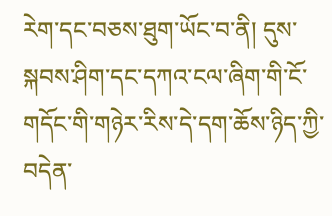རེག་དང་བཅས་ཐུག་ཡོང་བ་ནི། དུས་སྐབས་ཤིག་དང་དཀའ་ངལ་ཞིག་གི་ངོ་གདོང་གི་གཉེར་རིས་དེ་དག་ཆོས་ཉིད་ཀྱི་བདེན་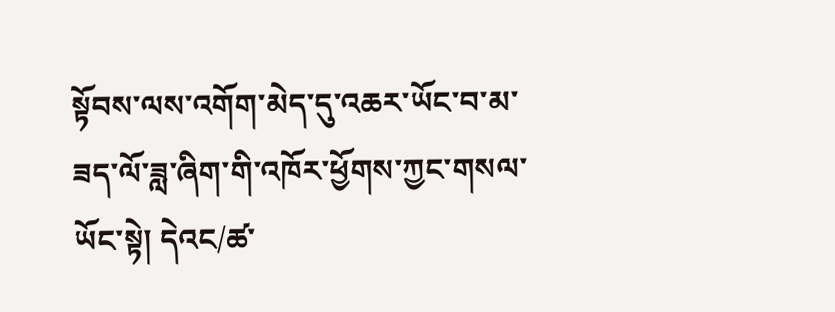སྟོབས་ལས་འགོག་མེད་དུ་འཆར་ཡོང་བ་མ་ཟད་ལོ་ཟླ་ཞིག་གི་འཁོར་ཕྱོགས་ཀྱང་གསལ་ཡོང་སྟེ། དེའང/ཚ་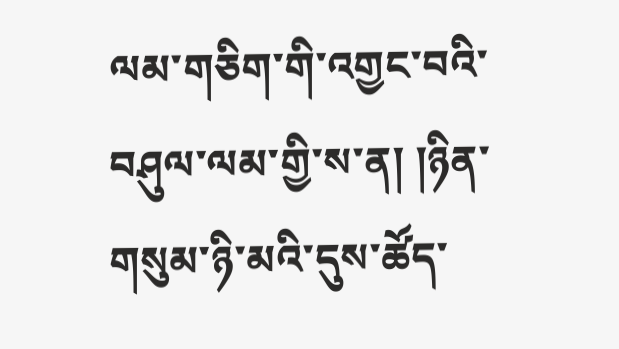ལམ་གཅིག་གི་འགྱང་བའི་བཤུལ་ལམ་གྱི་ས་ན། །ཉིན་གསུམ་ཉི་མའི་དུས་ཚོད་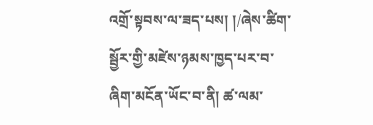འགྲོ་སྟབས་ལ་ཟད་པས། །/ཞེས་ཚིག་སྦྱོར་གྱི་མཛེས་ཉམས་ཁྱད་པར་བ་ཞིག་མངོན་ཡོང་བ་ནི། ཚ་ལམ་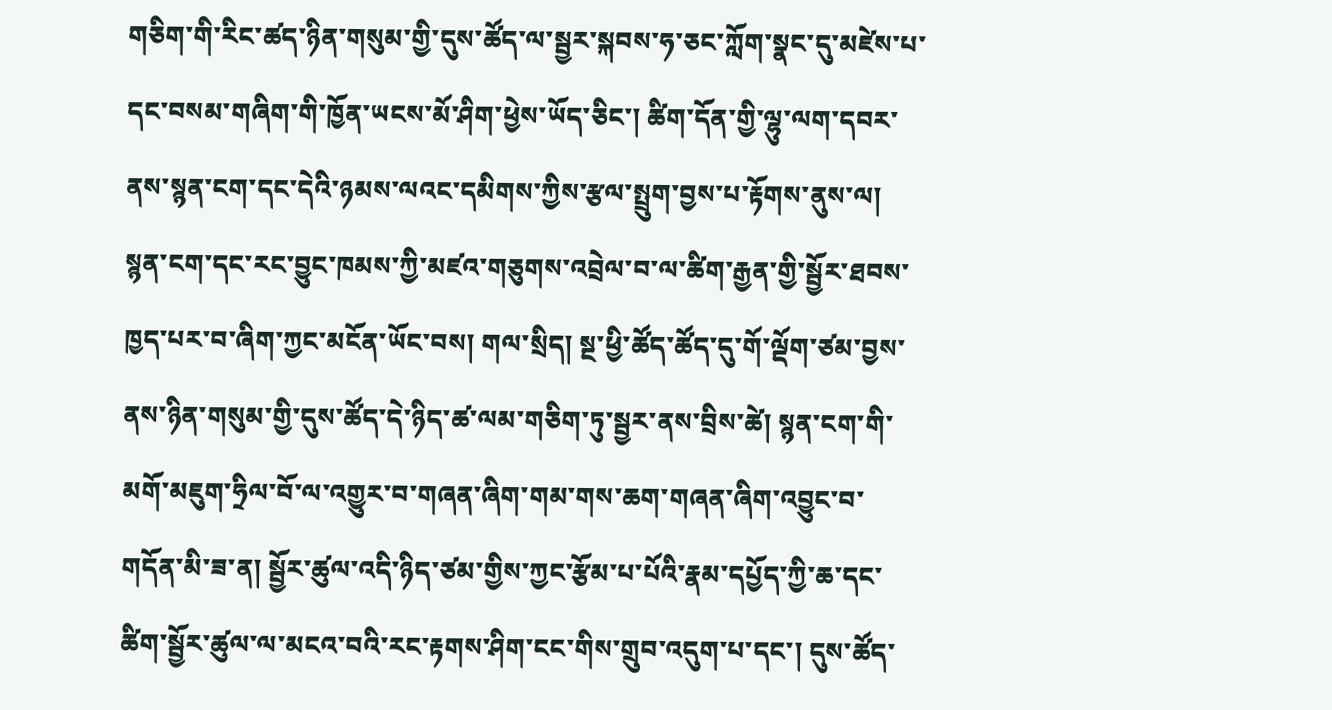གཅིག་གི་རིང་ཚད་ཉིན་གསུམ་གྱི་དུས་ཚོད་ལ་སྦྱར་སྐབས་ཧ་ཅང་ཀློག་སྣང་དུ་མཛེས་པ་དང་བསམ་གཞིག་གི་ཁྱོན་ཡངས་མོ་ཤིག་ཕྱེས་ཡོད་ཅིང་། ཚིག་དོན་གྱི་ལྷུ་ལག་དབར་ནས་སྙན་ངག་དང་དེའི་ཉམས་ལའང་དམིགས་ཀྱིས་རྩལ་སྤྲུག་བྱས་པ་རྟོགས་ནུས་ལ། སྙན་ངག་དང་རང་བྱུང་ཁམས་ཀྱི་མཛའ་གཅུགས་འབྲེལ་བ་ལ་ཚིག་རྒྱན་གྱི་སྦྱོར་ཐབས་ཁྱད་པར་བ་ཞིག་ཀྱང་མངོན་ཡོང་བས། གལ་སྲིད། སྔ་ཕྱི་ཚོད་ཚོད་དུ་གོ་ལྡོག་ཙམ་བྱས་ནས་ཉིན་གསུམ་གྱི་དུས་ཚོད་དེ་ཉིད་ཚ་ལམ་གཅིག་ཏུ་སྦྱར་ནས་བྲིས་ཚེ། སྙན་ངག་གི་མགོ་མཇུག་ཧྲིལ་བོ་ལ་འགྱུར་བ་གཞན་ཞིག་གམ་གས་ཆག་གཞན་ཞིག་འབྱུང་བ་གདོན་མི་ཟ་ན། སྦྱོར་ཚུལ་འདི་ཉིད་ཙམ་གྱིས་ཀྱང་རྩོམ་པ་པོའི་རྣམ་དཔྱོད་ཀྱི་ཆ་དང་ཚིག་སྦྱོར་ཚུལ་ལ་མངའ་བའི་རང་རྟགས་ཤིག་ངང་གིས་གྲུབ་འདུག་པ་དང་། དུས་ཚོད་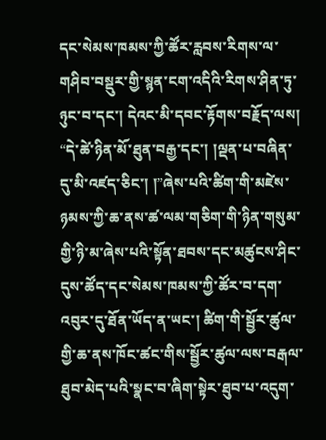དང་སེམས་ཁམས་ཀྱི་ཚོར་རླབས་རིགས་ལ་གཤིབ་བསྡུར་གྱི་སྙན་ངག་འདིའི་རིགས་ཤིན་ཏུ་ཉུང་བ་དང་། དེའང་མི་དབང་རྟོགས་བརྗོད་ལས། “དེ་ཚེ་ཉིན་མོ་ཐུན་བརྒྱ་དང་། །ལྡན་པ་བཞིན་དུ་མི་འཛད་ཅིང་། །”ཞེས་པའི་ཚིག་གི་མཛེས་ཉམས་ཀྱི་ཆ་ནས་ཚ་ལམ་གཅིག་གི་ཉིན་གསུམ་གྱི་ཉི་མ་ཞེས་པའི་སྟོན་ཐབས་དང་མཚུངས་ཤིང་དུས་ཚོད་དང་སེམས་ཁམས་ཀྱི་ཚོར་བ་དག་འབུར་དུ་ཐོན་ཡོད་ན་ཡང་། ཚིག་གི་སྦྱོར་ཚུལ་གྱི་ཆ་ནས་ཁོང་ཚང་གིས་སྦྱོར་ཚུལ་ལས་བརྒལ་ཐུབ་མེད་པའི་སྣང་བ་ཞིག་སྟེར་ཐུབ་པ་འདུག་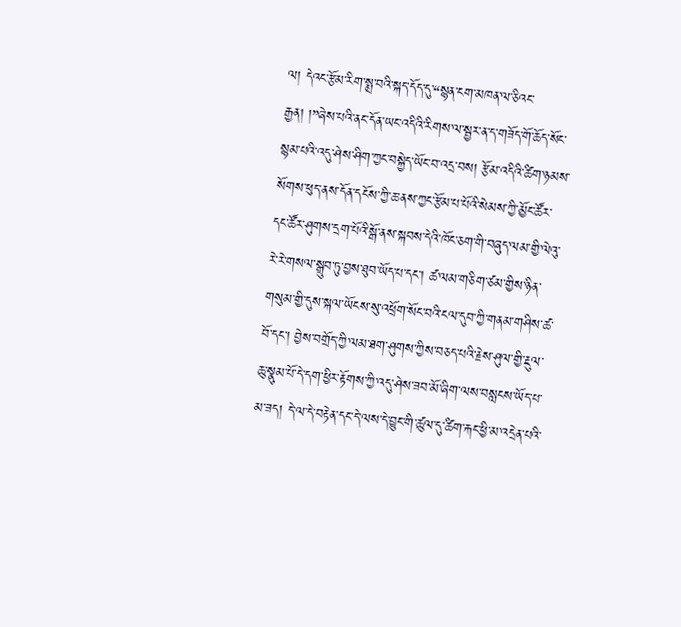ལ། དེའང་རྩོམ་རིག་སྨྲ་བའི་སྐད་དོད་དུ་“སྙན་ངག་མཁན་ལ་ཅིའང་རྒྱན། །”ཞེས་པའི་ནང་དོན་ཡང་འདིའི་རིགས་ལ་སྦྱར་ན་ད་གཟོད་གོ་ཆོད་སོང་སྙམ་པའི་འདུ་ཤེས་ཤིག་ཀྱང་བསྐྱེད་ཡོང་བ་འདྲ་བས། རྩོམ་འདིའི་ཚིག་ཉམས་སོགས་ཕུད་ནས་དོན་དངོས་ཀྱི་ཆ་ནས་ཀྱང་རྩོམ་པ་པོའི་སེམས་ཀྱི་མྱོང་ཚོར་དང་ཚོར་ཤུགས་དྲག་པོའི་སྒོ་ནས་སྐབས་དེའི་ཁོང་ཅག་གི་བཞུད་ལམ་གྱི་ལེའུ་རེ་རེ་གསལ་སྒྲུབ་ཏུ་བྱས་ཐུབ་ཡོད་པ་དང་། ཚ་ལམ་གཅིག་ཙམ་གྱིས་ཉིན་གསུམ་གྱི་དུས་སྐལ་ཡོངས་སུ་འཕྲོག་སོང་བའི་ངལ་དུབ་ཀྱི་གནམ་གཤིས་ཚ་བོ་དང་། བྱེས་བགྲོད་ཀྱི་ལམ་ཐག་ཤུགས་ཀྱིས་བཅད་པའི་རྗེས་ཤུལ་གྱི་རྔུལ་ཆུ་སྣུམ་པོ་དེ་དག་ཕྱིར་རྟོགས་ཀྱི་འདུ་ཤེས་ཟབ་མོ་ཞིག་ལས་བསླངས་ཡོད་པ་མ་ཟད། དེ་ལ་དེ་བརྟེན་དང་དེ་ལས་དེ་བྱུང་གི་ཚུལ་དུ་ཚིག་རྐང་ཕྱི་མ་འདྲེན་པའི་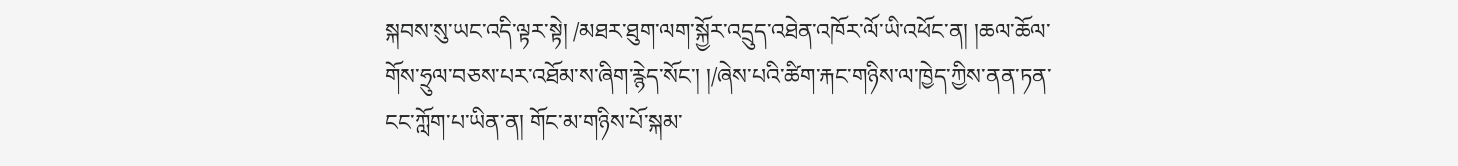སྐབས་སུ་ཡང་འདི་ལྟར་སྟེ། /མཐར་ཐུག་ལག་སྐྱོར་འདྲུད་འཐེན་འཁོར་ལོ་ཡི་འཕོང་ན། །ཆལ་ཆོལ་གོས་ཧྲུལ་བཅས་པར་འཐོམ་ས་ཞིག་རྙེད་སོང་། །/ཞེས་པའི་ཚིག་རྐང་གཉིས་ལ་ཁྱེད་ཀྱིས་ནན་ཏན་ངང་ཀློག་པ་ཡིན་ན། གོང་མ་གཉིས་པོ་སྐམ་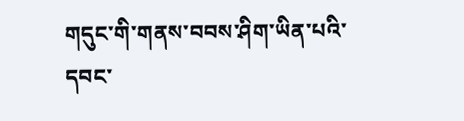གདུང་གི་གནས་བབས་ཤིག་ཡིན་པའི་དབང་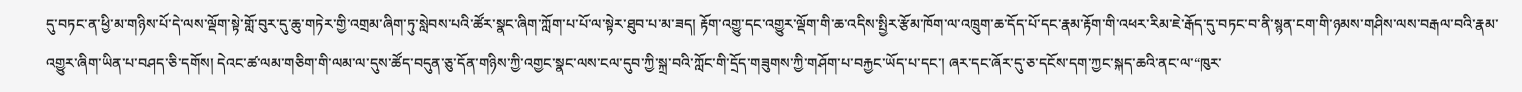དུ་བཏང་ན་ཕྱི་མ་གཉིས་པོ་དེ་ལས་ལྡོག་སྟེ་གློ་བུར་དུ་ཆུ་གཏེར་གྱི་འགྲམ་ཞིག་ཏུ་སླེབས་པའི་ཚོར་སྣང་ཞིག་ཀློག་པ་པོ་ལ་སྟེར་ཐུབ་པ་མ་ཟད། རྟོག་འགྱུ་དང་འགྱུར་ལྡོག་གི་ཆ་འདིས་སྤྱིར་རྩོམ་ཁོག་ལ་འཁྲུག་ཆ་དོད་པོ་དང་རྣམ་རྟོག་གི་འཕར་རིམ་ཇེ་རྒོད་དུ་བཏང་བ་ནི་སྙན་ངག་གི་ཉམས་གཤིས་ལས་བརྒལ་བའི་རྣམ་འགྱུར་ཞིག་ཡིན་པ་བཤད་ཅི་དགོས། དེའང་ཚ་ལམ་གཅིག་གི་ལམ་ལ་དུས་ཚོད་བདུན་ཅུ་དོན་གཉིས་ཀྱི་འགྱང་སྣང་ལས་ངལ་དུབ་ཀྱི་སྐྲ་བའི་ཀློང་གི་དྲོད་གཟུགས་ཀྱི་གཤོག་པ་བརྐྱང་ཡོད་པ་དང་། ཞར་དང་ཞོར་དུ་ཅ་དངོས་དག་ཀྱང་སྐད་ཆའི་ནང་ལ་“ཁུར་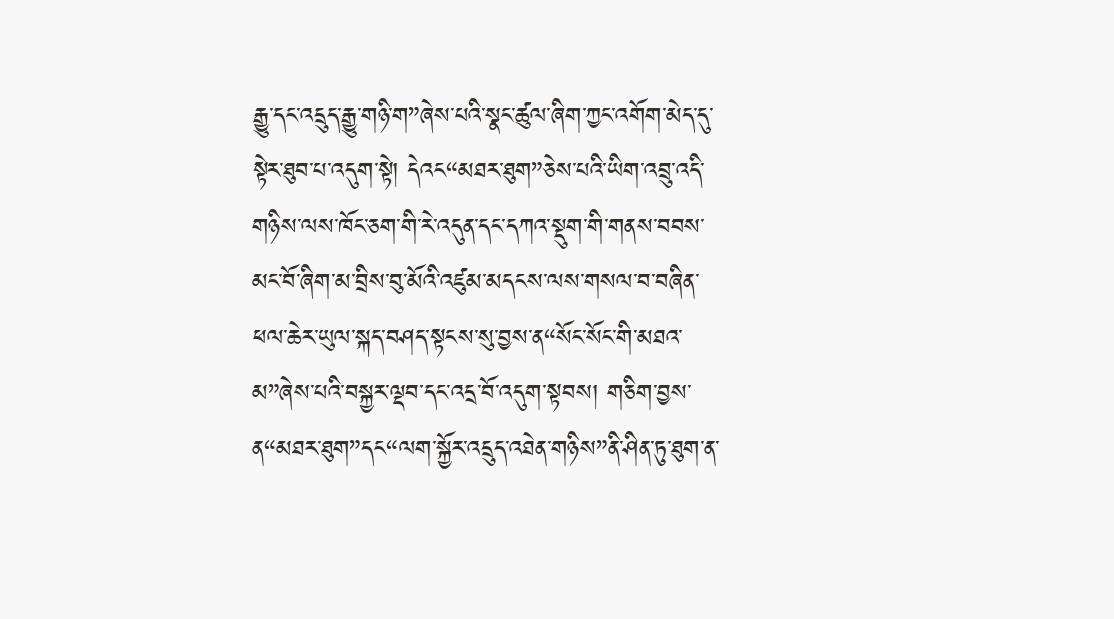རྒྱུ་དང་འདྲུད་རྒྱུ་གཉི་ག”ཞེས་པའི་སྣང་ཚུལ་ཞིག་ཀྱང་འགོག་མེད་དུ་སྟེར་ཐུབ་པ་འདུག་སྟེ། དེའང“མཐར་ཐུག”ཅེས་པའི་ཡིག་འབྲུ་འདི་གཉིས་ལས་ཁོང་ཅག་གི་རེ་འདུན་དང་དཀའ་སྡུག་གི་གནས་བབས་མང་བོ་ཞིག་མ་བྲིས་བུ་མོའི་འཛུམ་མདངས་ལས་གསལ་བ་བཞིན་ཕལ་ཆེར་ཡུལ་སྐད་བཤད་སྟངས་སུ་བྱས་ན“སོང་སོང་གི་མཐའ་མ”ཞེས་པའི་བསྐྱར་ལྡབ་དང་འདྲ་བོ་འདུག་སྟབས། གཅིག་བྱས་ན“མཐར་ཐུག”དང“ལག་སྐྱོར་འདྲུད་འཐེན་གཉིས”ནི་ཤིན་ཏུ་ཐུག་ན་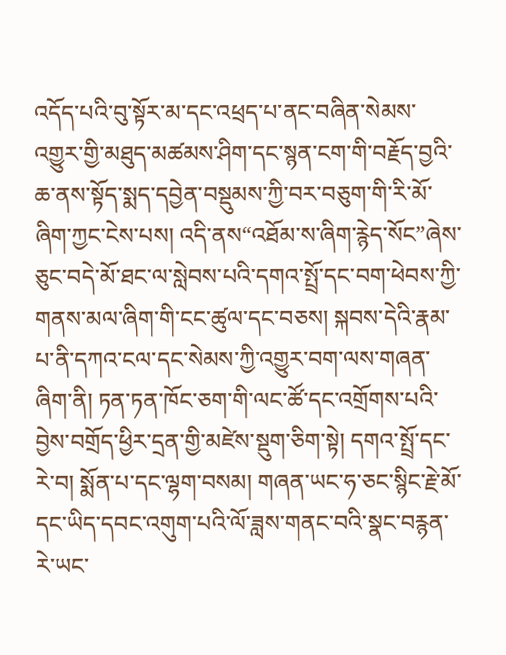འདོད་པའི་བུ་སྟོར་མ་དང་འཕྲད་པ་ནང་བཞིན་སེམས་འགྱུར་གྱི་མཐུད་མཚམས་ཤིག་དང་སྙན་ངག་གི་བརྗོད་བྱའི་ཆ་ནས་སྟོད་སྨད་དབྱེན་བསྡུམས་ཀྱི་བར་བཅུག་གི་རི་མོ་ཞིག་ཀྱང་ངེས་པས། འདི་ནས“འཐོམ་ས་ཞིག་རྙེད་སོང”ཞེས་ཅུང་བདེ་མོ་ཐང་ལ་སླེབས་པའི་དགའ་སྤྲོ་དང་བག་ཕེབས་ཀྱི་གནས་མལ་ཞིག་གི་ངང་ཚུལ་དང་བཅས། སྐབས་དེའི་རྣམ་པ་ནི་དཀའ་ངལ་དང་སེམས་ཀྱི་འགྱུར་བག་ལས་གཞན་ཞིག་ནི། ཏན་ཏན་ཁོང་ཅག་གི་ལང་ཚོ་དང་འགྲོགས་པའི་བྱེས་བགྲོད་ཕྱིར་དྲན་གྱི་མཛེས་སྡུག་ཅིག་སྟེ། དགའ་སྤྲོ་དང་རེ་བ། སྨོན་པ་དང་ལྷག་བསམ། གཞན་ཡང་ཧ་ཅང་སྙིང་རྗེ་མོ་དང་ཡིད་དབང་འགུག་པའི་ལོ་ཟླས་གནང་བའི་སྣང་བརྙན་རེ་ཡང་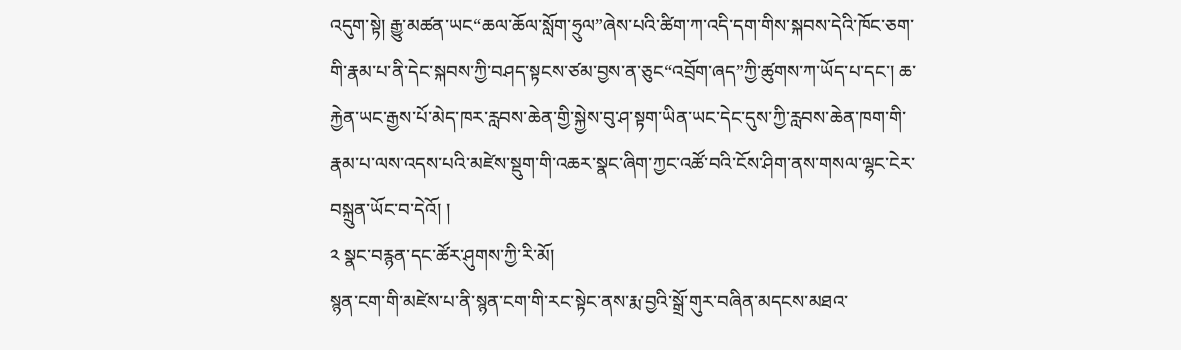འདུག་སྟེ། རྒྱུ་མཚན་ཡང“ཆལ་ཆོལ་སློག་ཧྲུལ”ཞེས་པའི་ཚིག་ཀ་འདི་དག་གིས་སྐབས་དེའི་ཁོང་ཅག་གི་རྣམ་པ་ནི་དེང་སྐབས་ཀྱི་བཤད་སྟངས་ཙམ་བྱས་ན་ཅུང“འབྲོག་ཞད”ཀྱི་ཚུགས་ཀ་ཡོད་པ་དང་། ཆ་རྐྱེན་ཡང་རྒྱས་པོ་མེད་ཁར་རླབས་ཆེན་གྱི་སྐྱེས་བུ་ཤ་སྟག་ཡིན་ཡང་དེང་དུས་ཀྱི་རླབས་ཆེན་ཁག་གི་རྣམ་པ་ལས་འདས་པའི་མཛེས་སྡུག་གི་འཆར་སྣང་ཞིག་ཀྱང་འཚོ་བའི་ངོས་ཤིག་ནས་གསལ་ལྷང་ངེར་བསྐྲུན་ཡོང་བ་དེའོ། །
༢ སྣང་བརྙན་དང་ཚོར་ཤུགས་ཀྱི་རི་མོ།
སྙན་ངག་གི་མཛེས་པ་ནི་སྙན་ངག་གི་རང་སྟེང་ནས་རྨ་བྱའི་སྒྲོ་གུར་བཞིན་མདངས་མཐའ་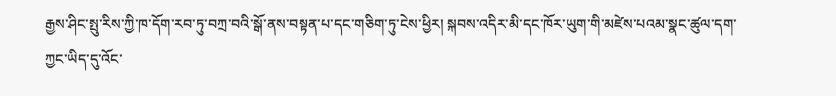རྒྱས་ཤིང་སྤུ་རིས་ཀྱི་ཁ་དོག་རབ་ཏུ་བཀྲ་བའི་སྒོ་ནས་བསྟན་པ་དང་གཅིག་ཏུ་ངེས་ཕྱིར། སྐབས་འདིར་མི་དང་ཁོར་ཡུག་གི་མཛེས་པའམ་སྣང་ཚུལ་དག་ཀྱང་ཡིད་དུ་འོང་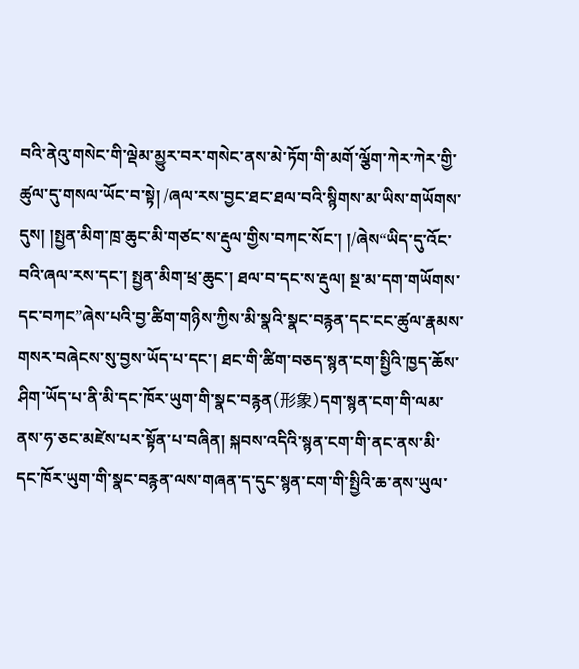བའི་ནེའུ་གསེང་གི་ལྡེམ་མྱུར་བར་གསེང་ནས་མེ་ཏོག་གི་མགོ་ལྕོག་ཀེར་ཀེར་གྱི་ཚུལ་དུ་གསལ་ཡོང་བ་སྟེ། /ཞལ་རས་བྱང་ཐང་ཐལ་བའི་སྙིགས་མ་ཡིས་གཡོགས་དུས། །སྤྱན་མིག་ཁྲ་ཆུང་མི་གཙང་ས་རྡུལ་གྱིས་བཀང་སོང་། །/ཞེས“ཡིད་དུ་འོང་བའི་ཞལ་རས་དང་། སྤྱན་མིག་ཕྲ་ཆུང་། ཐལ་བ་དང་ས་རྡུལ། སྔ་མ་དག་གཡོགས་དང་བཀང”ཞེས་པའི་བྱ་ཚིག་གཉིས་ཀྱིས་མི་སྣའི་སྣང་བརྙན་དང་ངང་ཚུལ་རྣམས་གསར་བཞེངས་སུ་བྱས་ཡོད་པ་དང་། ཐང་གི་ཚིག་བཅད་སྙན་ངག་སྤྱིའི་ཁྱད་ཆོས་ཤིག་ཡོད་པ་ནི་མི་དང་ཁོར་ཡུག་གི་སྣང་བརྙན(形象)དག་སྙན་ངག་གི་ལམ་ནས་ཧ་ཅང་མཛེས་པར་སྟོན་པ་བཞིན། སྐབས་འདིའི་སྙན་ངག་གི་ནང་ནས་མི་དང་ཁོར་ཡུག་གི་སྣང་བརྙན་ལས་གཞན་ད་དུང་སྙན་ངག་གི་སྤྱིའི་ཆ་ནས་ཡུལ་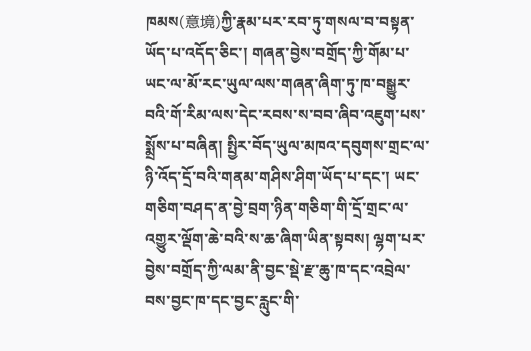ཁམས(意境)ཀྱི་རྣམ་པར་རབ་ཏུ་གསལ་བ་བསྟན་ཡོད་པ་འདོད་ཅིང་། གཞན་བྱེས་བགྲོད་ཀྱི་གོམ་པ་ཡང་ལ་མོ་རང་ཡུལ་ལས་གཞན་ཞིག་ཏུ་ཁ་བསྒྱུར་བའི་གོ་རིམ་ལས་དེང་རབས་ས་བབ་ཞིབ་འཇུག་པས་སྨྲོས་པ་བཞིན། སྤྱིར་བོད་ཡུལ་མཁའ་དབུགས་གྲང་ལ་ཉི་འོད་དྲོ་བའི་གནམ་གཤིས་ཤིག་ཡོད་པ་དང་། ཡང་གཅིག་བཤད་ན་བྱེ་བྲག་ཉིན་གཅིག་གི་དྲོ་གྲང་ལ་འགྱུར་ལྡོག་ཆེ་བའི་ས་ཆ་ཞིག་ཡིན་སྟབས། ལྷག་པར་བྱེས་བགྲོད་ཀྱི་ལམ་ནི་བྱང་སྡེ་རྫ་ཆུ་ཁ་དང་འབྲེལ་བས་བྱང་ཁ་དང་བྱང་རླུང་གི་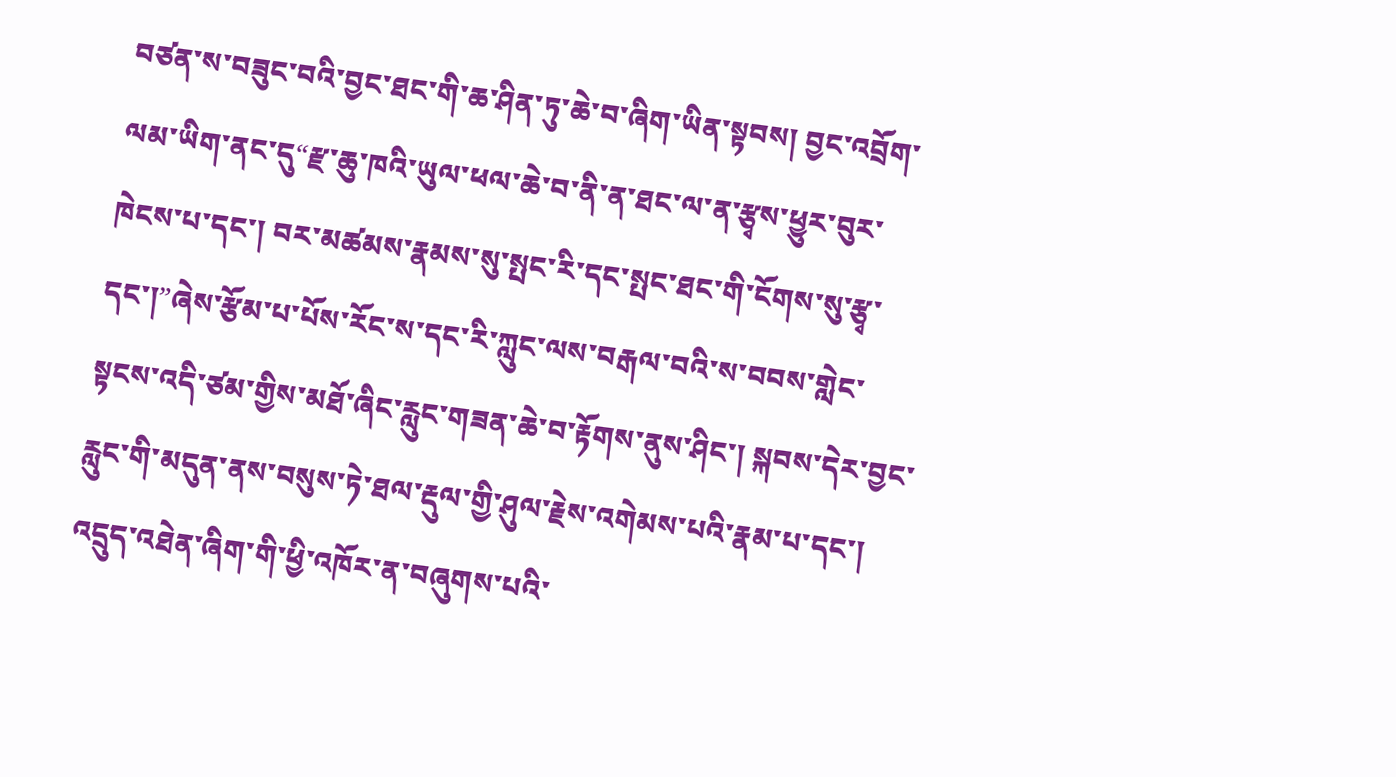བཙན་ས་བཟུང་བའི་བྱང་ཐང་གི་ཆ་ཤིན་ཏུ་ཆེ་བ་ཞིག་ཡིན་སྟབས། བྱང་འབྲོག་ལམ་ཡིག་ནང་དུ“རྫ་ཆུ་ཁའི་ཡུལ་ཕལ་ཆེ་བ་ནི་ན་ཐང་ལ་ན་རྩྭས་ཕྱུར་བུར་ཁེངས་པ་དང་། བར་མཚམས་རྣམས་སུ་སྤང་རི་དང་སྤང་ཐང་གི་ངོགས་སུ་རྩྭ་དང་།”ཞེས་རྩོམ་པ་པོས་རོང་ས་དང་རི་ཀླུང་ལས་བརྒལ་བའི་ས་བབས་གླེང་སྟངས་འདི་ཙམ་གྱིས་མཐོ་ཞིང་རླུང་གཟན་ཆེ་བ་རྟོགས་ནུས་ཤིང་། སྐབས་དེར་བྱང་རླུང་གི་མདུན་ནས་བསུས་ཏེ་ཐལ་རྡུལ་གྱི་ཤུལ་རྗེས་འགེམས་པའི་རྣམ་པ་དང་། འདྲུད་འཐེན་ཞིག་གི་ཕྱི་འཁོར་ན་བཞུགས་པའི་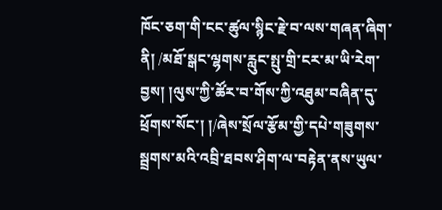ཁོང་ཅག་གི་ངང་ཚུལ་སྙིང་རྗེ་བ་ལས་གཞན་ཞིག་ནི། /མཐོ་སྒང་ལྷགས་རླུང་སྤུ་གྲི་ངར་མ་ཡི་རེག་བྱས། །ལུས་ཀྱི་ཚོར་བ་གོས་ཀྱི་འཐུམ་བཞིན་དུ་ཕྲོགས་སོང་། །/ཞེས་སྲོལ་རྩོམ་གྱི་དཔེ་གཟུགས་སྦྲགས་མའི་འབྲི་ཐབས་ཤིག་ལ་བརྟེན་ནས་ཡུལ་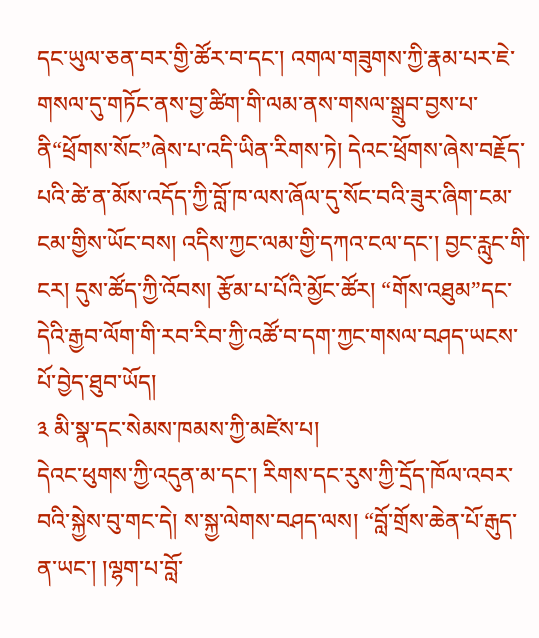དང་ཡུལ་ཅན་བར་གྱི་ཚོར་བ་དང་། འགལ་གཟུགས་ཀྱི་རྣམ་པར་ཇེ་གསལ་དུ་གཏོང་ནས་བྱ་ཚིག་གི་ལམ་ནས་གསལ་སྒྲུབ་བྱས་པ་ནི“ཕྲོགས་སོང”ཞེས་པ་འདི་ཡིན་རིགས་ཏེ། དེའང་ཕྲོགས་ཞེས་བརྗོད་པའི་ཚེ་ན་མོས་འདོད་ཀྱི་བློ་ཁ་ལས་ཞོལ་དུ་སོང་བའི་ཟུར་ཞིག་ངམ་ངམ་གྱིས་ཡོང་བས། འདིས་ཀྱང་ལམ་གྱི་དཀའ་ངལ་དང་། བྱང་རླུང་གི་ངར། དུས་ཚོད་ཀྱི་འོབས། རྩོམ་པ་པོའི་མྱོང་ཚོར། “གོས་འཐུམ”དང་དེའི་རྒྱབ་ལོག་གི་རབ་རིབ་ཀྱི་འཚོ་བ་དག་ཀྱང་གསལ་བཤད་ཡངས་པོ་བྱེད་ཐུབ་ཡོད།
༣ མི་སྣ་དང་སེམས་ཁམས་ཀྱི་མཛེས་པ།
དེའང་ཕུགས་ཀྱི་འདུན་མ་དང་། རིགས་དང་རུས་ཀྱི་དྲོད་ཁོལ་འབར་བའི་སྐྱེས་བུ་གང་དེ། ས་སྐྱ་ལེགས་བཤད་ལས། “བློ་གྲོས་ཆེན་པོ་རྒུད་ན་ཡང་། །ལྷག་པ་བློ་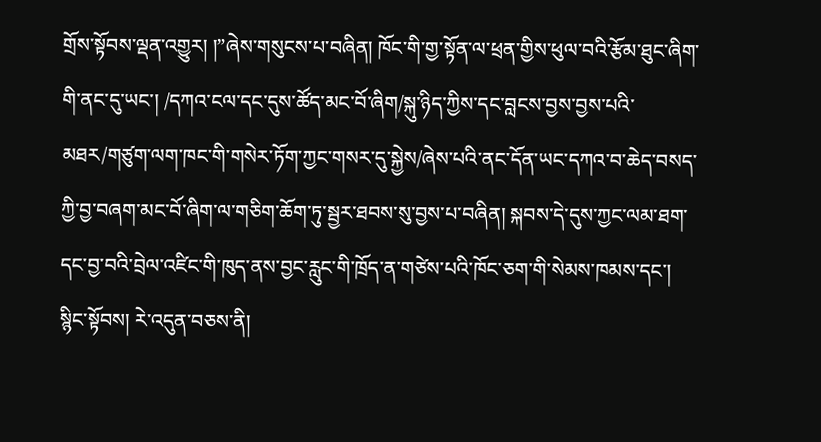གྲོས་སྟོབས་ལྡན་འགྱུར། །”ཞེས་གསུངས་པ་བཞིན། ཁོང་གི་གྱ་སྟོན་ལ་ཕྲན་གྱིས་ཕུལ་བའི་རྩོམ་ཐུང་ཞིག་གི་ནང་དུ་ཡང་། /དཀའ་ངལ་དང་དུས་ཚོད་མང་བོ་ཞིག/སྐུ་ཉིད་ཀྱིས་དང་བླངས་བྱས་བྱས་པའི་མཐར/གཙུག་ལག་ཁང་གི་གསེར་ཏོག་ཀྱང་གསར་དུ་སྐྱེས/ཞེས་པའི་ནང་དོན་ཡང་དཀའ་བ་ཆེད་བསད་ཀྱི་བྱ་བཞག་མང་བོ་ཞིག་ལ་གཅིག་ཆོག་ཏུ་སྦྱར་ཐབས་སུ་བྱས་པ་བཞིན། སྐབས་དེ་དུས་ཀྱང་ལམ་ཐག་དང་བྱ་བའི་བྲེལ་འཛིང་གི་ཁུད་ནས་བྱང་རླུང་གི་ཁྲོད་ན་གཙེས་པའི་ཁོང་ཅག་གི་སེམས་ཁམས་དང་། སྙིང་སྟོབས། རེ་འདུན་བཅས་ནི།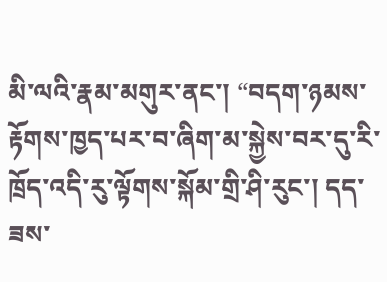མི་ལའི་རྣམ་མགུར་ནང་། “བདག་ཉམས་རྟོགས་ཁྱད་པར་བ་ཞིག་མ་སྐྱེས་བར་དུ་རི་ཁྲོད་འདི་རུ་ལྟོགས་སྐོམ་གྲི་ཤི་རུང་། དད་ཟས་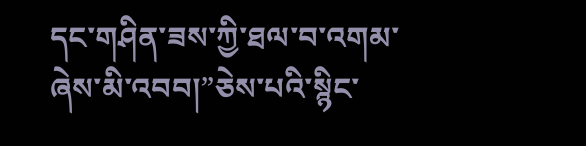དང་གཤིན་ཟས་ཀྱི་ཐལ་བ་འགམ་ཞེས་མི་འབབ།”ཅེས་པའི་སྙིང་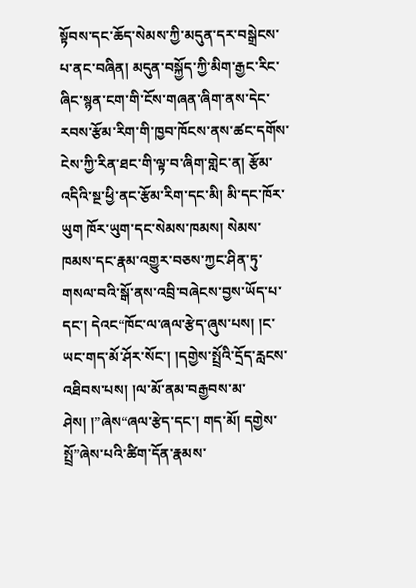སྟོབས་དང་ཆོད་སེམས་ཀྱི་མདུན་དར་བསྒྲེངས་པ་ནང་བཞིན། མདུན་བསྐྱོད་ཀྱི་མིག་རྒྱང་རིང་ཞིང་སྙན་ངག་གི་ངོས་གཞན་ཞིག་ནས་དེང་རབས་རྩོམ་རིག་གི་ཁྱབ་ཁོངས་ནས་ཚང་དགོས་ངེས་ཀྱི་རིན་ཐང་གི་ལྟ་བ་ཞིག་གླེང་ན། རྩོམ་འདིའི་སྔ་ཕྱི་ནང་རྩོམ་རིག་དང་མི། མི་དང་ཁོར་ཡུག ཁོར་ཡུག་དང་སེམས་ཁམས། སེམས་ཁམས་དང་རྣམ་འགྱུར་བཅས་ཀྱང་ཤིན་ཏུ་གསལ་བའི་སྒོ་ནས་འབྲི་བཞེངས་བྱས་ཡོད་པ་དང་། དེའང“ཁོང་ལ་ཞལ་རྩེད་ཞུས་པས། །ང་ཡང་གད་མོ་ཤོར་སོང་། །དགྱེས་སྤྲོའི་དྲོད་རླངས་འཐིབས་པས། །ལ་མོ་ནམ་བརྒྱབས་མ་ཤེས། །”ཞེས“ཞལ་རྩེད་དང་། གད་མོ། དགྱེས་སྤྲོ”ཞེས་པའི་ཚིག་དོན་རྣམས་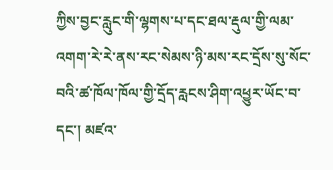ཀྱིས་བྱང་རླུང་གི་ལྷགས་པ་དང་ཐལ་རྡུལ་གྱི་ལམ་འགག་རེ་རེ་ནས་རང་སེམས་ཉི་མས་རང་དྲོས་སུ་སོང་བའི་ཚ་ཁོལ་ཁོལ་གྱི་དྲོད་རླངས་ཤིག་འཕྱུར་ཡོང་བ་དང་། མཛའ་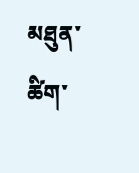མཐུན་ཚིག་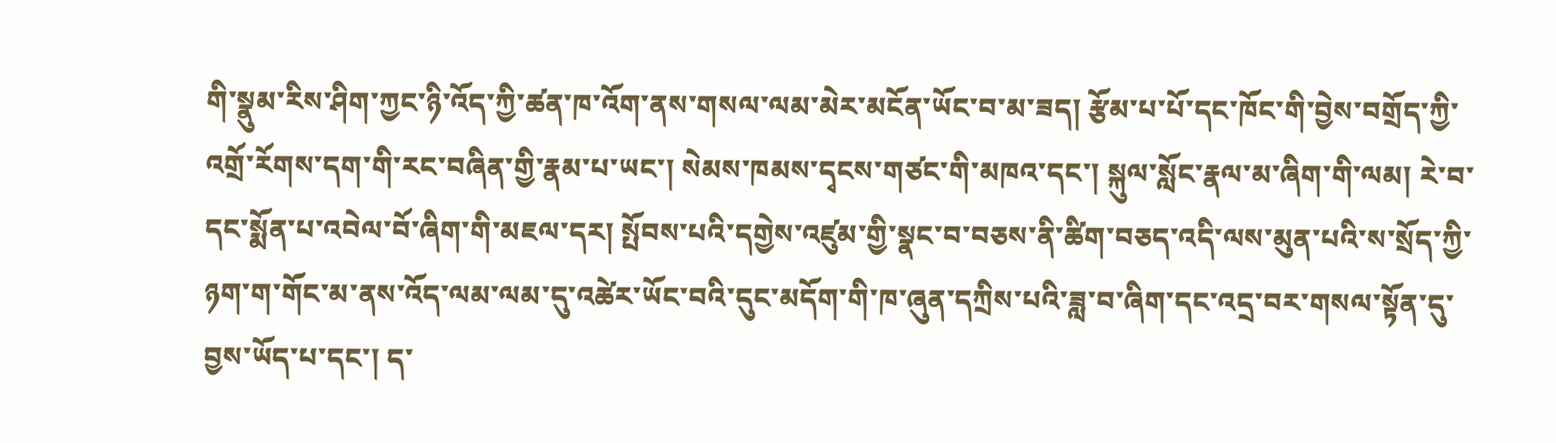གི་སྣུམ་རིས་ཤིག་ཀྱང་ཉི་འོད་ཀྱི་ཚན་ཁ་འོག་ནས་གསལ་ལམ་མེར་མངོན་ཡོང་བ་མ་ཟད། རྩོམ་པ་པོ་དང་ཁོང་གི་བྱེས་བགྲོད་ཀྱི་འགྲོ་རོགས་དག་གི་རང་བཞིན་གྱི་རྣམ་པ་ཡང་། སེམས་ཁམས་དྭངས་གཙང་གི་མཁའ་དང་། སྐུལ་སློང་རྣལ་མ་ཞིག་གི་ལམ། རེ་བ་དང་སྨོན་པ་འབེལ་བོ་ཞིག་གི་མཇལ་དར། སྤོབས་པའི་དགྱེས་འཛུམ་གྱི་སྣང་བ་བཅས་ནི་ཚིག་བཅད་འདི་ལས་མུན་པའི་ས་སྲོད་ཀྱི་ཉག་ག་གོང་མ་ནས་འོད་ལམ་ལམ་དུ་འཚེར་ཡོང་བའི་དུང་མདོག་གི་ཁ་ཞུན་དཀྲིས་པའི་ཟླ་བ་ཞིག་དང་འདྲ་བར་གསལ་སྟོན་དུ་བྱས་ཡོད་པ་དང་། ད་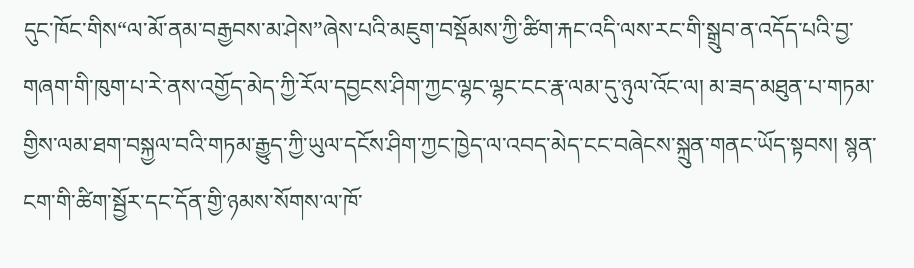དུང་ཁོང་གིས“ལ་མོ་ནམ་བརྒྱབས་མ་ཤེས”ཞེས་པའི་མཇུག་བསྡོམས་ཀྱི་ཚིག་རྐང་འདི་ལས་རང་གི་སྒྲུབ་ན་འདོད་པའི་བྱ་གཞག་གི་ཁུག་པ་རེ་ནས་འགྱོད་མེད་ཀྱི་རོལ་དབྱངས་ཤིག་ཀྱང་ལྷང་ལྷང་ངང་རྣ་ལམ་དུ་ཉུལ་འོང་ལ། མ་ཟད་མཐུན་པ་གཏམ་གྱིས་ལམ་ཐག་བསྐྱལ་བའི་གཏམ་རྒྱུད་ཀྱི་ཡུལ་དངོས་ཤིག་ཀྱང་ཁྱེད་ལ་འབད་མེད་ངང་བཞེངས་སྐྲུན་གནང་ཡོད་སྟབས། སྙན་ངག་གི་ཚིག་སྦྱོར་དང་དོན་གྱི་ཉམས་སོགས་ལ་ཁོ་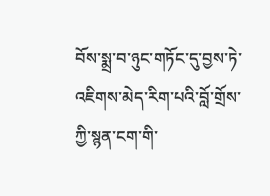བོས་སྨྲ་བ་ཉུང་གཏོང་དུ་བྱས་ཏེ་འཇིགས་མེད་རིག་པའི་བློ་གྲོས་ཀྱི་སྙན་ངག་གི་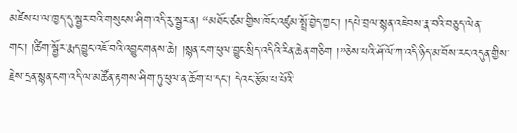མཛེས་པ་ལ་ཁྱད་དུ་སྦྱར་བའི་གསུངས་ཤིག་འདི་རུ་སྦྱར་ན། “མཐོང་ཙམ་གྱིས་ཁོང་འཛུམ་སྤྲོ་བྱེད་ཀྱང་། །དཔེ་བྲལ་སྙན་འཇེབས་རྣ་བའི་བཅུད་ལེན་གང་། །ཚིག་སྦྱོར་རྨད་བྱུང་འཇོ་བའི་འབྱུང་གནས་ཆེ། །སྙན་ངག་ཕུལ་བྱུང་སྲིད་འདིའི་རིན་ཆེན་གཅིག །”ཅེས་པའི་ཤོ་ལོ་ཀ་འདི་ཉིད་མ་བོས་རང་འདུན་གྱིས་རྗེས་དྲན་སྙན་ངག་འདི་ལ་མཚོན་རྟགས་ཤིག་ཏུ་ཕུལ་ན་ཆོག་པ་དང་། དེའང་རྩོམ་པ་པོའི་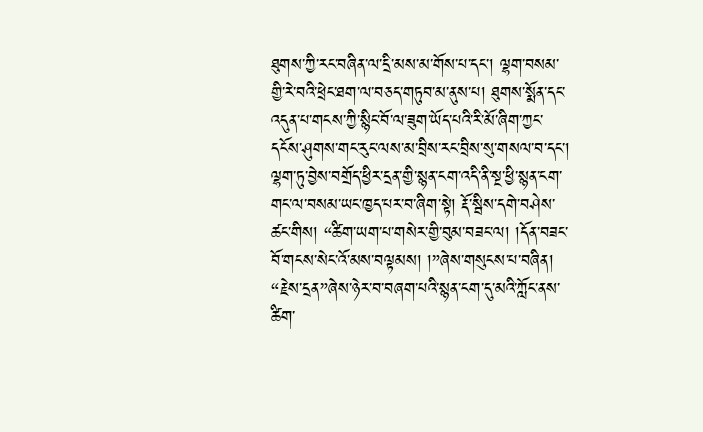ཐུགས་ཀྱི་རང་བཞིན་ལ་དྲི་མས་མ་གོས་པ་དང་། ལྷག་བསམ་གྱི་རེ་བའི་ཕྲེང་ཐག་ལ་བཅད་གཏུབ་མ་ནུས་པ། ཐུགས་སྨོན་དང་འདུན་པ་གངས་ཀྱི་སྙིང་བོ་ལ་ཟུག་ཡོད་པའི་རི་མོ་ཞིག་ཀྱང་དངོས་ཤུགས་གང་རུང་ལས་མ་བྲིས་རང་བྲིས་སུ་གསལ་བ་དང་། ལྷག་ཏུ་བྱེས་བགྲོད་ཕྱིར་དྲན་གྱི་སྙན་ངག་འདི་ནི་སྔ་ཕྱི་སྙན་ངག་གང་ལ་བསམ་ཡང་ཁྱད་པར་བ་ཞིག་སྟེ། རྡོ་སྦིས་དགེ་བཤེས་ཚང་གིས། “ཚིག་ཡག་པ་གསེར་གྱི་བུམ་བཟང་ལ། །དོན་བཟང་བོ་གངས་སེང་འོ་མས་བལྟམས། །”ཞེས་གསུངས་པ་བཞིན། “རྗེས་དྲན”ཞེས་ཉེར་བ་བཞག་པའི་སྙན་ངག་དུ་མའི་ཀློང་ནས་ཚིག་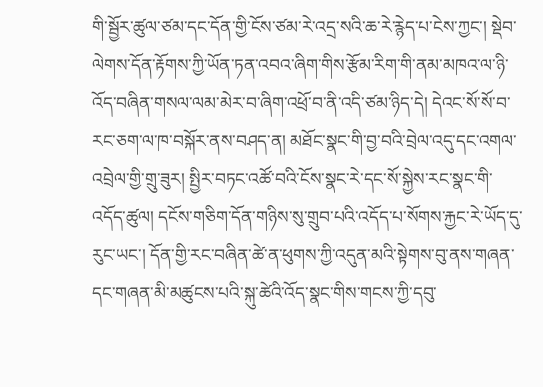གི་སྦྱོར་ཚུལ་ཙམ་དང་དོན་གྱི་ངོས་ཙམ་རེ་འདྲ་སའི་ཆ་རེ་རྙེད་པ་ངེས་ཀྱང་། སྡེབ་ལེགས་དོན་རྟོགས་ཀྱི་ཡོན་ཏན་འབའ་ཞིག་གིས་རྩོམ་རིག་གི་ནམ་མཁའ་ལ་ཉི་འོད་བཞིན་གསལ་ལམ་མེར་བ་ཞིག་འཕྲོ་བ་ནི་འདི་ཙམ་ཉིད་དེ། དེའང་སོ་སོ་བ་རང་ཅག་ལ་ཁ་བསྐོར་ནས་བཤད་ན། མཐོང་སྣང་གི་བྱ་བའི་བྲེལ་འདུ་དང་འགལ་འབྲེལ་གྱི་གྲུ་ཟུར། སྤྱིར་བཏང་འཚོ་བའི་ངོས་སྣང་རེ་དང་སོ་སྐྱེས་རང་སྣང་གི་འདོད་ཚུལ། དངོས་གཅིག་དོན་གཉིས་སུ་གྲུབ་པའི་འདོད་པ་སོགས་རྐྱང་རེ་ཡོད་དུ་རུང་ཡང་། དོན་གྱི་རང་བཞིན་ཚེ་ན་ཕུགས་ཀྱི་འདུན་མའི་སྟེགས་བུ་ནས་གཞན་དང་གཞན་མི་མཚུངས་པའི་སྐུ་ཚེའི་འོད་སྣང་གིས་གངས་ཀྱི་དབུ་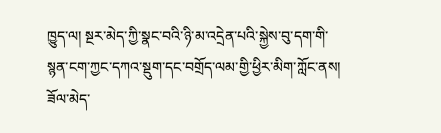ཁྱུད་ལ། སྔར་མེད་ཀྱི་སྣང་བའི་ཉི་མ་འདྲེན་པའི་སྐྱེས་བུ་དག་གི་སྙན་ངག་ཀྱང་དཀའ་སྡུག་དང་བགྲོད་ལམ་གྱི་ཕྱིར་མིག་ཀློང་ནས། ཟོལ་མེད་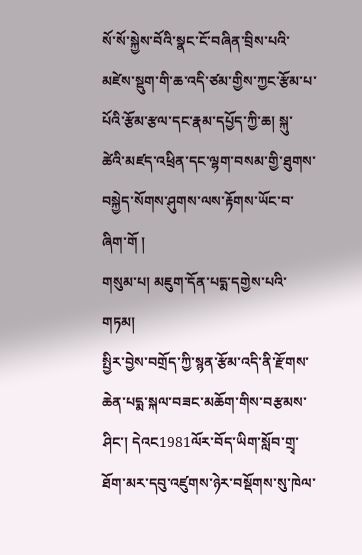སོ་སོ་སྐྱེས་བོའི་སྣང་ངོ་བཞིན་བྲིས་པའི་མཛེས་སྡུག་གི་ཆ་འདི་ཙམ་གྱིས་ཀྱང་རྩོམ་པ་པོའི་རྩོམ་རྩལ་དང་རྣམ་དཔྱོད་ཀྱི་ཆ། སྐུ་ཚེའི་མཛད་འཕྲིན་དང་ལྷག་བསམ་གྱི་ཐུགས་བསྐྱེད་སོགས་ཤུགས་ལས་རྟོགས་ཡོང་བ་ཞིག་གོ །
གསུམ་པ། མཇུག་དོན་པདྨ་དགྱེས་པའི་གཏམ།
སྤྱིར་བྱེས་བགྲོད་ཀྱི་སྙན་རྩོམ་འདི་ནི་རྫོགས་ཆེན་པདྨ་སྐལ་བཟང་མཆོག་གིས་བརྩམས་ཤིང་། དེའང1981ལོར་བོད་ཡིག་སློབ་གྲྭ་ཐོག་མར་དབུ་འཛུགས་ཉེར་བསྡོགས་སུ་ཁེལ་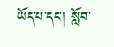ཡོད་པ་དང་། སློབ་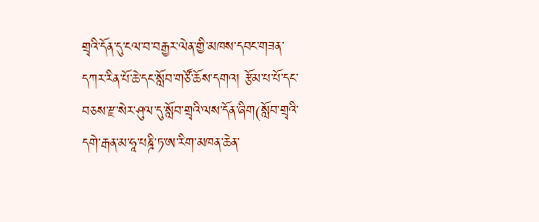གྲྭའི་དོན་དུ་ངལ་བ་བརྒྱར་ལེན་གྱི་མཁས་དབང་གཟན་དཀར་རིན་པོ་ཆེ་དང་སློབ་གཙོ་ཆོས་དགའ། རྩོམ་པ་པོ་དང་བཅས་རྫ་སེར་ཤུལ་དུ་སློབ་གྲྭའི་ལས་དོན་ཞིག(སློབ་གྲྭའི་དགེ་རྒན་མ་ཧཱ་པཎྜི་ཏ་ཨ་རིག་མཁན་ཆེན་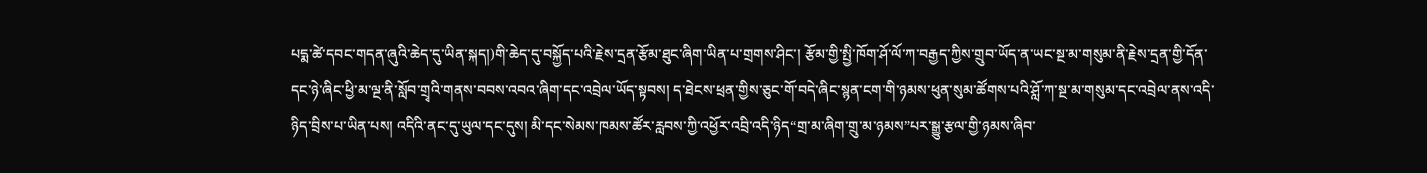པདྨ་ཚེ་དབང་གདན་ཞུའི་ཆེད་དུ་ཡིན་སྐད།)གི་ཆེད་དུ་བསྐྱོད་པའི་རྗེས་དྲན་རྩོམ་ཐུང་ཞིག་ཡིན་པ་གྲགས་ཤིང་། རྩོམ་གྱི་སྤྱི་ཁོག་ཤོ་ལོ་ཀ་བརྒྱད་ཀྱིས་གྲུབ་ཡོད་ན་ཡང་སྔ་མ་གསུམ་ནི་རྗེས་དྲན་གྱི་དོན་དང་ཉེ་ཞིང་ཕྱི་མ་ལྔ་ནི་སློབ་གྲྭའི་གནས་བབས་འབའ་ཞིག་དང་འབྲེལ་ཡོད་སྟབས། ད་ཐེངས་ཕྲན་གྱིས་ཅུང་གོ་བདེ་ཞིང་སྙན་ངག་གི་ཉམས་ཕུན་སུམ་ཚོགས་པའི་ཤློ་ཀ་སྔ་མ་གསུམ་དང་འབྲེལ་ནས་འདི་ཉིད་བྲིས་པ་ཡིན་པས། འདིའི་ནང་དུ་ཡུལ་དང་དུས། མི་དང་སེམས་ཁམས་ཚོར་རླབས་ཀྱི་འཕྱོར་འབྲི་འདི་ཉིད“གྲ་མ་ཞིག་གྲུ་མ་ཉམས”པར་སྒྱུ་རྩལ་གྱི་ཉམས་ཞིབ་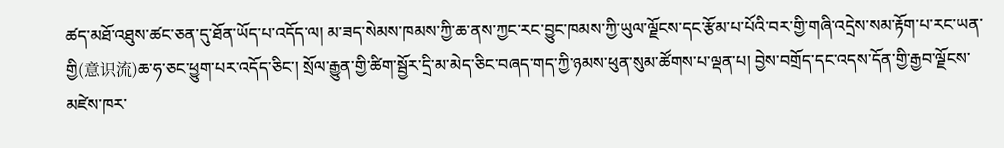ཚད་མཐོ་འཐུས་ཚང་ཅན་དུ་ཐོན་ཡོད་པ་འདོད་ལ། མ་ཟད་སེམས་ཁམས་ཀྱི་ཆ་ནས་ཀྱང་རང་བྱུང་ཁམས་ཀྱི་ཡུལ་ལྗོངས་དང་རྩོམ་པ་པོའི་བར་གྱི་གཞི་འདྲེས་སམ་རྟོག་པ་རང་ཡན་གྱི(意识流)ཆ་ཧ་ཅང་ཕྱུག་པར་འདོད་ཅིང་། སྲོལ་རྒྱུན་གྱི་ཚིག་སྦྱོར་དྲི་མ་མེད་ཅིང་བཞད་གད་ཀྱི་ཉམས་ཕུན་སུམ་ཚོགས་པ་ལྡན་པ། བྱེས་བགྲོད་དང་འདས་དོན་གྱི་རྒྱབ་ལྗོངས་མཛེས་ཁར་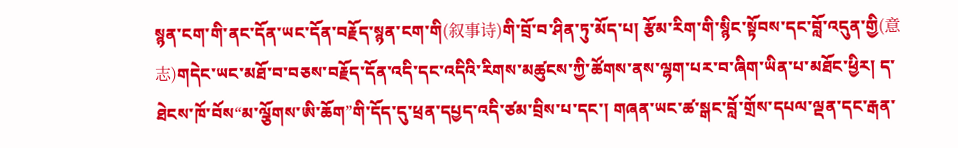སྙན་ངག་གི་ནང་དོན་ཡང་དོན་བརྗོད་སྙན་ངག་གི(叙事诗)གི་བྲོ་བ་ཤིན་ཏུ་མོད་པ། རྩོམ་རིག་གི་སྙིང་སྟོབས་དང་བློ་འདུན་གྱི(意志)གདེང་ཡང་མཐོ་བ་བཅས་བརྗོད་དོན་འདི་དང་འདིའི་རིགས་མཚུངས་ཀྱི་ཚོགས་ནས་ལྷག་པར་བ་ཞིག་ཡིན་པ་མཐོང་ཕྱིར། ད་ཐེངས་ཁོ་བོས“མ་ལྕོགས་ཨི་ཆོག”གི་དོད་དུ་ཕྲན་དཔྱད་འདི་ཙམ་བྲིས་པ་དང་། གཞན་ཡང་ཚ་སྒང་བློ་གྲོས་དཔལ་ལྡན་དང་རྒན་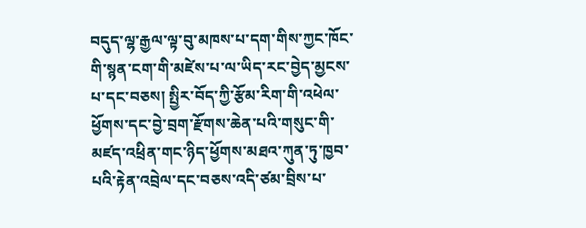བདུད་ལྷ་རྒྱལ་ལྟ་བུ་མཁས་པ་དག་གིས་ཀྱང་ཁོང་གི་སྙན་ངག་གི་མཛེས་པ་ལ་ཡིད་རང་བྱེད་མྱངས་པ་དང་བཅས། སྤྱིར་བོད་ཀྱི་རྩོམ་རིག་གི་འཕེལ་ཕྱོགས་དང་བྱེ་བྲག་རྫོགས་ཆེན་པའི་གསུང་གི་མཛད་འཕྲིན་གང་ཉིད་ཕྱོགས་མཐའ་ཀུན་ཏུ་ཁྱབ་པའི་རྟེན་འབྲེལ་དང་བཅས་འདི་ཙམ་བྲིས་པ་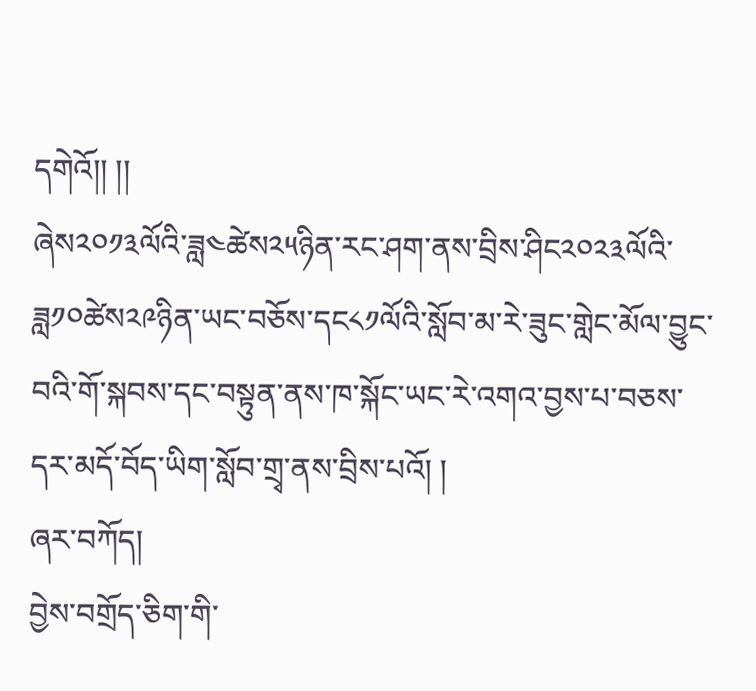དགེའོ།། །།
ཞེས༢༠༡༣ལོའི་ཟླ༤ཚེས༢༥ཉིན་རང་ཤག་ནས་བྲིས་ཤིང༢༠༢༣ལོའི་ཟླ༡༠ཚེས༢༩ཉིན་ཡང་བཅོས་དང༨༡ལོའི་སློབ་མ་རེ་ཟུང་གླེང་མོལ་བྱུང་བའི་གོ་སྐབས་དང་བསྟུན་ནས་ཁ་སྐོང་ཡང་རེ་འགའ་བྱས་པ་བཅས་དར་མདོ་བོད་ཡིག་སློབ་གྲྭ་ནས་བྲིས་པའོ། །
ཞར་བཀོད།
བྱེས་བགྲོད་ཅིག་གི་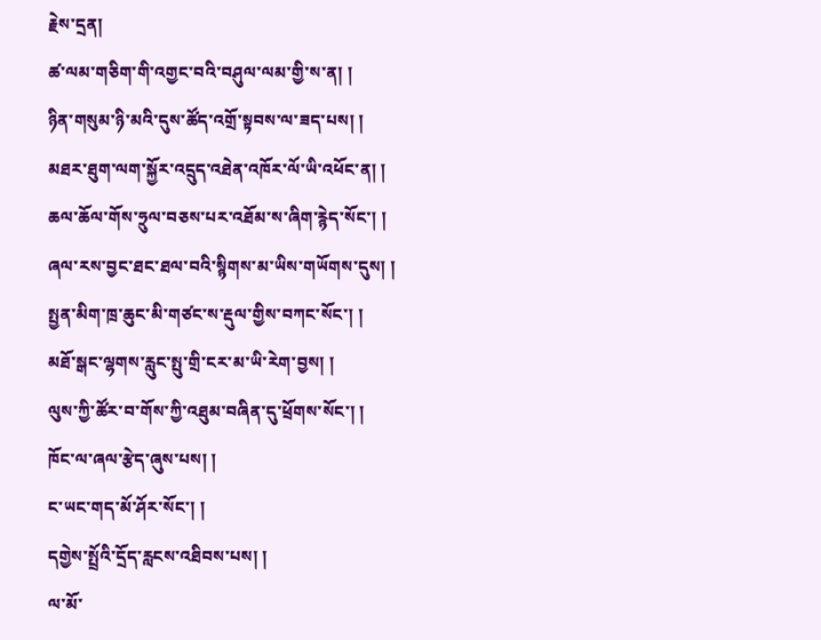རྗེས་དྲན།
ཚ་ལམ་གཅིག་གི་འགྱང་བའི་བཤུལ་ལམ་གྱི་ས་ན། །
ཉིན་གསུམ་ཉི་མའི་དུས་ཚོད་འགྲོ་སྟབས་ལ་ཟད་པས། །
མཐར་ཐུག་ལག་སྐྱོར་འདྲུད་འཐེན་འཁོར་ལོ་ཡི་འཕོང་ན། །
ཆལ་ཆོལ་གོས་ཧྲུལ་བཅས་པར་འཐོམ་ས་ཞིག་རྙེད་སོང་། །
ཞལ་རས་བྱང་ཐང་ཐལ་བའི་སྙིགས་མ་ཡིས་གཡོགས་དུས། །
སྤྱན་མིག་ཁྲ་ཆུང་མི་གཙང་ས་རྡུལ་གྱིས་བཀང་སོང་། །
མཐོ་སྒང་ལྷགས་རླུང་སྤུ་གྲི་ངར་མ་ཡི་རེག་བྱས། །
ལུས་ཀྱི་ཚོར་བ་གོས་ཀྱི་འཐུམ་བཞིན་དུ་ཕྲོགས་སོང་། །
ཁོང་ལ་ཞལ་རྩེད་ཞུས་པས། །
ང་ཡང་གད་མོ་ཤོར་སོང་། །
དགྱེས་སྤྲོའི་དྲོད་རླངས་འཐིབས་པས། །
ལ་མོ་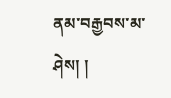ནམ་བརྒྱབས་མ་ཤེས། །